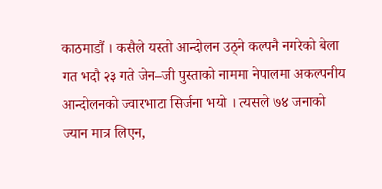काठमाडौं । कसैले यस्तो आन्दोलन उठ्ने कल्पनै नगरेको बेला गत भदौ २३ गते जेन–जी पुस्ताको नाममा नेपालमा अकल्पनीय आन्दोलनको ज्वारभाटा सिर्जना भयो । त्यसले ७४ जनाको ज्यान मात्र लिएन,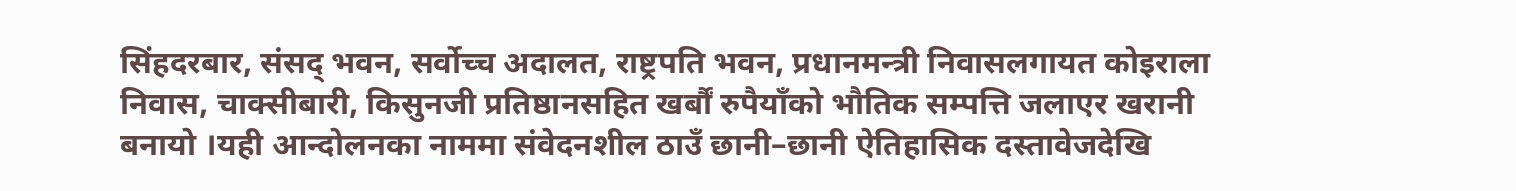सिंहदरबार, संसद् भवन, सर्वोच्च अदालत, राष्ट्रपति भवन, प्रधानमन्त्री निवासलगायत कोइराला निवास, चाक्सीबारी, किसुनजी प्रतिष्ठानसहित खर्बौं रुपैयाँको भौतिक सम्पत्ति जलाएर खरानी बनायो ।यही आन्दोलनका नाममा संवेदनशील ठाउँ छानी–छानी ऐतिहासिक दस्तावेजदेखि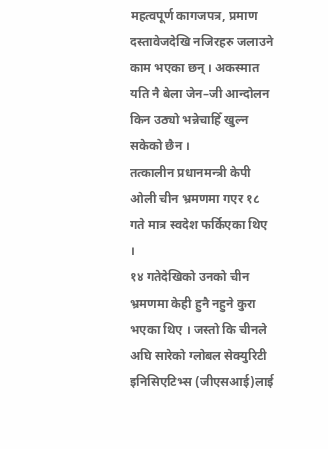महत्वपूर्ण कागजपत्र, प्रमाण दस्तावेजदेखि नजिरहरु जलाउने काम भएका छन् । अकस्मात यति नै बेला जेन–जी आन्दोलन किन उठ्यो भन्नेचाहिँ खुल्न सकेको छैन ।
तत्कालीन प्रधानमन्त्री केपी ओली चीन भ्रमणमा गएर १८ गते मात्र स्वदेश फर्किएका थिए ।
१४ गतेदेखिको उनको चीन भ्रमणमा केही हुनै नहुने कुरा भएका थिए । जस्तो कि चीनले अघि सारेको ग्लोबल सेक्युरिटी इनिसिएटिभ्स (जीएसआई)लाई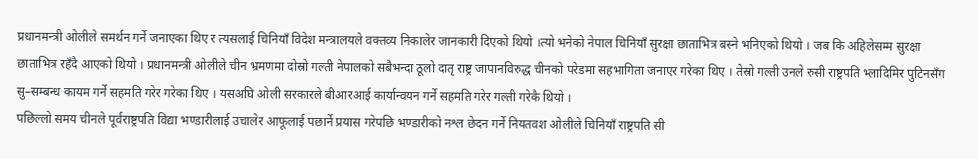प्रधानमन्त्री ओलीले समर्थन गर्ने जनाएका थिए र त्यसलाई चिनियाँ विदेश मन्त्रालयले वक्तव्य निकालेर जानकारी दिएको थियो ।त्यो भनेको नेपाल चिनियाँ सुरक्षा छाताभित्र बस्ने भनिएको थियो । जब कि अहिलेसम्म सुरक्षा छाताभित्र रहँदै आएको थियो । प्रधानमन्त्री ओलीले चीन भ्रमणमा दोस्रो गल्ती नेपालको सबैभन्दा ठूलो दातृ राष्ट्र जापानविरुद्ध चीनको परेडमा सहभागिता जनाएर गरेका थिए । तेस्रो गल्ती उनले रुसी राष्ट्रपति भ्लादिमिर पुटिनसँग सु–सम्बन्ध कायम गर्ने सहमति गरेर गरेका थिए । यसअघि ओली सरकारले बीआरआई कार्यान्वयन गर्ने सहमति गरेर गल्ती गरेकै थियो ।
पछिल्लो समय चीनले पूर्वराष्ट्रपति विद्या भण्डारीलाई उचालेर आफूलाई पछार्ने प्रयास गरेपछि भण्डारीको नश्ल छेदन गर्ने नियतवश ओलीले चिनियाँ राष्ट्रपति सी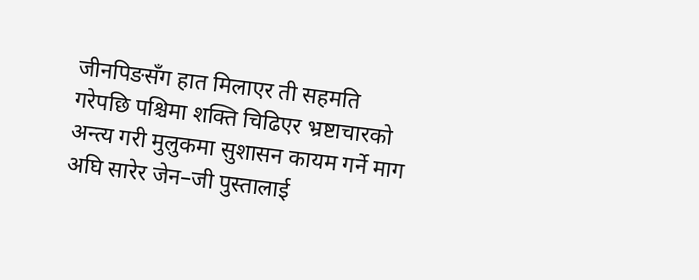जीनपिङसँग हात मिलाएर ती सहमति गरेपछि पश्चिमा शक्ति चिढिएर भ्रष्टाचारको अन्त्य गरी मुलुकमा सुशासन कायम गर्ने माग अघि सारेर जेन–जी पुस्तालाई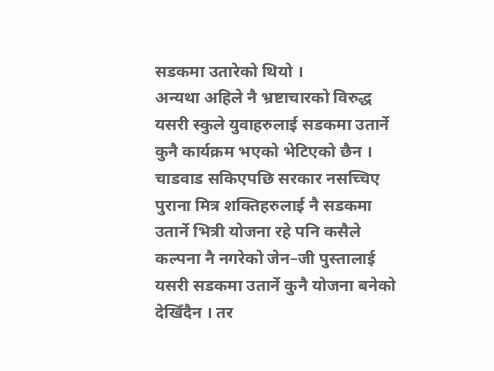सडकमा उतारेको थियो ।
अन्यथा अहिले नै भ्रष्टाचारको विरुद्ध यसरी स्कुले युवाहरुलाई सडकमा उतार्ने कुनै कार्यक्रम भएको भेटिएको छैन । चाडवाड सकिएपछि सरकार नसच्चिए पुराना मित्र शक्तिहरुलाई नै सडकमा उतार्ने भित्री योजना रहे पनि कसैले कल्पना नै नगरेको जेन–जी पुस्तालाई यसरी सडकमा उतार्ने कुनै योजना बनेको देखिँदैन । तर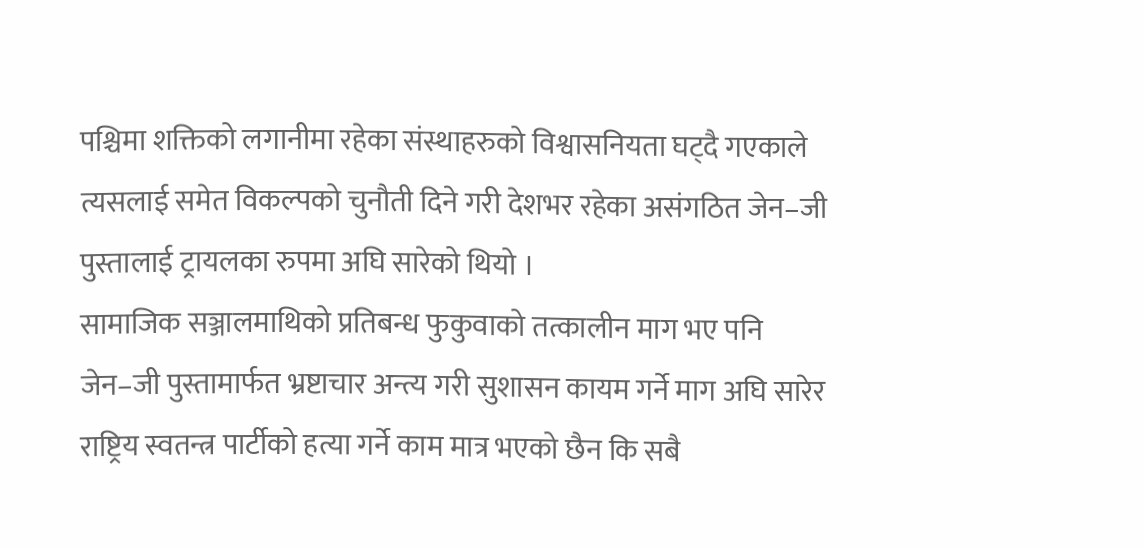पश्चिमा शक्तिको लगानीमा रहेका संस्थाहरुको विश्वासनियता घट्दै गएकाले त्यसलाई समेत विकल्पको चुनौती दिने गरी देशभर रहेका असंगठित जेन–जी पुस्तालाई ट्रायलका रुपमा अघि सारेको थियो ।
सामाजिक सञ्जालमाथिको प्रतिबन्ध फुकुवाको तत्कालीन माग भए पनि जेन–जी पुस्तामार्फत भ्रष्टाचार अन्त्य गरी सुशासन कायम गर्ने माग अघि सारेर राष्ट्रिय स्वतन्त्र पार्टीको हत्या गर्ने काम मात्र भएको छैन कि सबै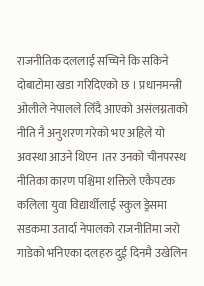राजनीतिक दललाई सच्चिने कि सकिने दोबाटोमा खडा गरिदिएको छ । प्रधानमन्त्री ओलीले नेपालले लिँदै आएको असंलग्नताको नीति नै अनुशरण गरेको भए अहिले यो अवस्था आउने थिएन ।तर उनको चीनपरस्थ नीतिका कारण पश्चिमा शक्तिले एकैपटक कलिला युवा विद्यार्थीलाई स्कुल ड्रेसमा सडकमा उतार्दा नेपालको राजनीतिमा जरो गाडेको भनिएका दलहरु दुई दिनमै उखेलिन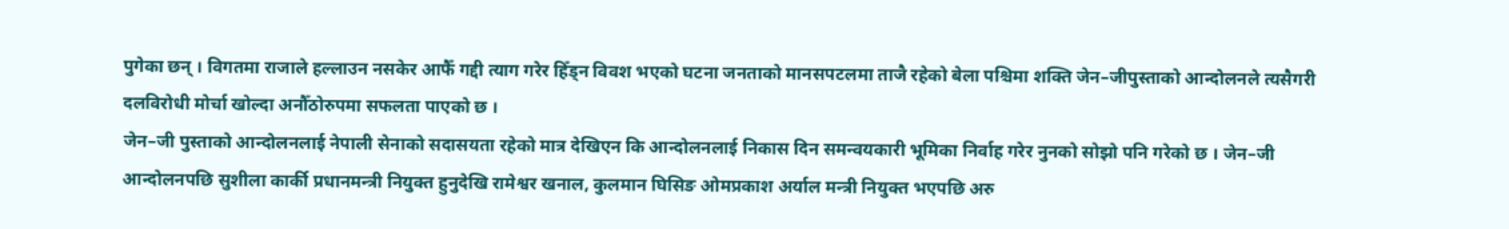पुगेका छन् । विगतमा राजाले हल्लाउन नसकेर आफैँ गद्दी त्याग गरेर हिँड्न विवश भएको घटना जनताको मानसपटलमा ताजै रहेको बेला पश्चिमा शक्ति जेन–जीपुस्ताको आन्दोलनले त्यसैगरी दलविरोधी मोर्चा खोल्दा अनौँठोरुपमा सफलता पाएको छ ।
जेन–जी पुस्ताको आन्दोलनलाई नेपाली सेनाको सदासयता रहेको मात्र देखिएन कि आन्दोलनलाई निकास दिन समन्वयकारी भूमिका निर्वाह गरेर नुनको सोझो पनि गरेको छ । जेन–जी आन्दोलनपछि सुशीला कार्की प्रधानमन्त्री नियुक्त हुनुदेखि रामेश्वर खनाल, कुलमान घिसिङ ओमप्रकाश अर्याल मन्त्री नियुक्त भएपछि अरु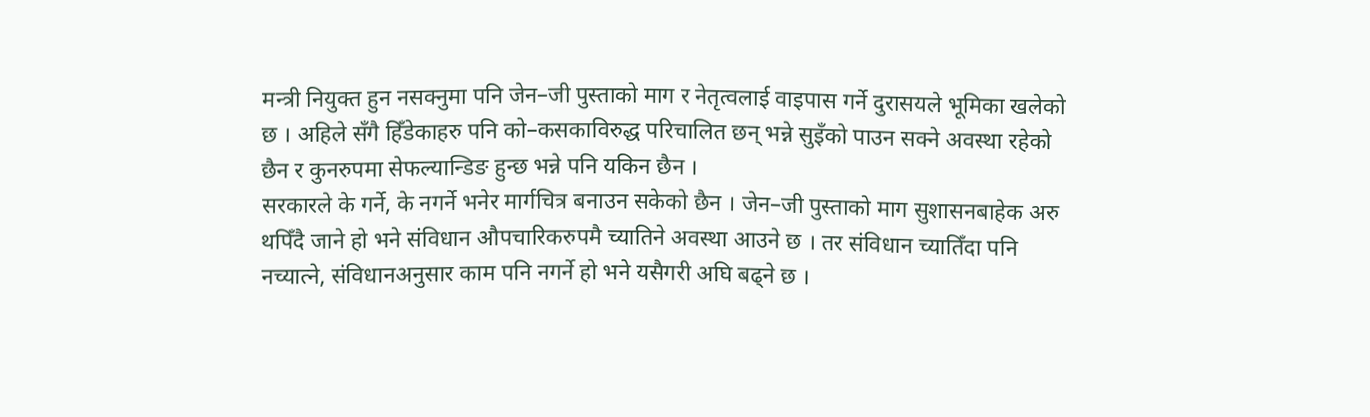मन्त्री नियुक्त हुन नसक्नुमा पनि जेन–जी पुस्ताको माग र नेतृत्वलाई वाइपास गर्ने दुरासयले भूमिका खलेको छ । अहिले सँगै हिँडेकाहरु पनि को–कसकाविरुद्ध परिचालित छन् भन्ने सुइँको पाउन सक्ने अवस्था रहेको छैन र कुनरुपमा सेफल्यान्डिङ हुन्छ भन्ने पनि यकिन छैन ।
सरकारले के गर्ने, के नगर्ने भनेर मार्गचित्र बनाउन सकेको छैन । जेन–जी पुस्ताको माग सुशासनबाहेक अरु थपिँदै जाने हो भने संविधान औपचारिकरुपमै च्यातिने अवस्था आउने छ । तर संविधान च्यातिँदा पनि नच्यात्ने, संविधानअनुसार काम पनि नगर्ने हो भने यसैगरी अघि बढ्ने छ ।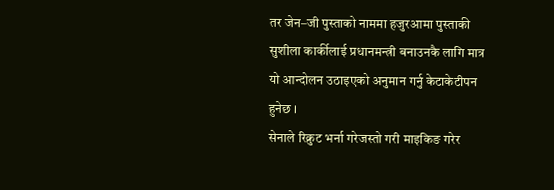तर जेन–जी पुस्ताको नाममा हजुरआमा पुस्ताकी सुशीला कार्कीलाई प्रधानमन्त्री बनाउनकै लागि मात्र यो आन्दोलन उठाइएको अनुमान गर्नु केटाकेटीपन हुनेछ ।
सेनाले रिक्रुट भर्ना गरेजस्तो गरी माइकिङ गरेर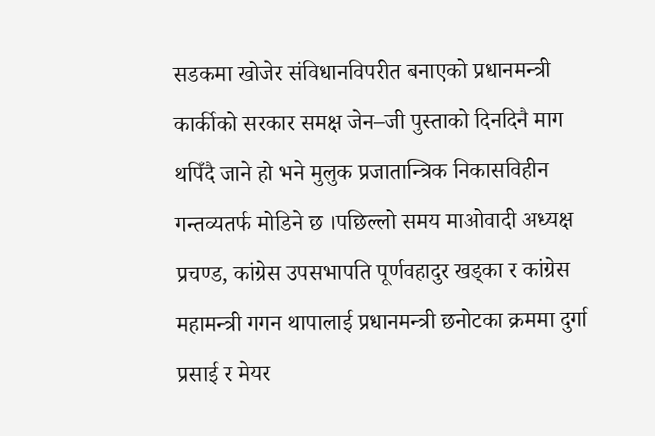सडकमा खोजेर संविधानविपरीत बनाएको प्रधानमन्त्री कार्कीको सरकार समक्ष जेन–जी पुस्ताको दिनदिनै माग थपिँदै जाने हो भने मुलुक प्रजातान्त्रिक निकासविहीन गन्तव्यतर्फ मोडिने छ ।पछिल्लो समय माओवादी अध्यक्ष प्रचण्ड, कांग्रेस उपसभापति पूर्णवहादुर खड्का र कांग्रेस महामन्त्री गगन थापालाई प्रधानमन्त्री छनोटका क्रममा दुर्गा प्रसाई र मेयर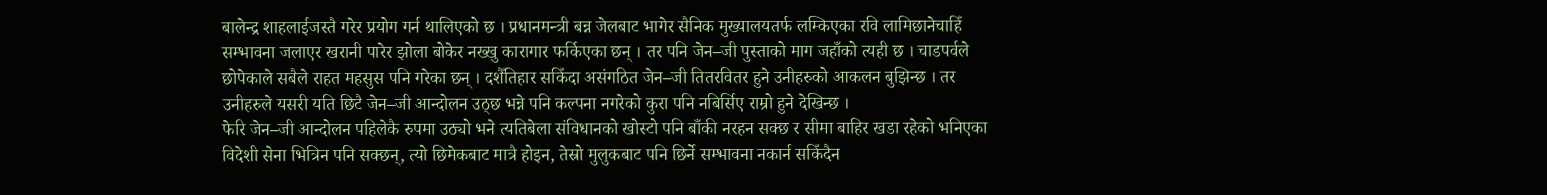बालेन्द्र शाहलाईजस्तै गरेर प्रयोग गर्न थालिएको छ । प्रधानमन्त्री बन्न जेलबाट भागेर सैनिक मुख्यालयतर्फ लम्किएका रवि लामिछानेचाहिँ सम्भावना जलाएर खरानी पारेर झोला बोकेर नख्खु कारागार फर्किएका छन् । तर पनि जेन–जी पुस्ताको माग जहाँको त्यही छ । चाडपर्वले छोपेकाले सबैले राहत महसुस पनि गरेका छन् । दशैँतिहार सकिँदा असंगठित जेन–जी तितरवितर हुने उनीहरुको आकलन बुझिन्छ । तर उनीहरुले यसरी यति छिटै जेन–जी आन्दोलन उठ्छ भन्ने पनि कल्पना नगरेको कुरा पनि नबिर्सिए राम्रो हुने देखिन्छ ।
फेरि जेन–जी आन्दोलन पहिलेकै रुपमा उठ्यो भने त्यतिबेला संविधानको खोस्टो पनि बाँकी नरहन सक्छ र सीमा बाहिर खडा रहेको भनिएका विदेशी सेना भित्रिन पनि सक्छन्, त्यो छिमेकबाट मात्रै होइन, तेस्रो मुलुकबाट पनि छिर्ने सम्भावना नकार्न सकिँदैन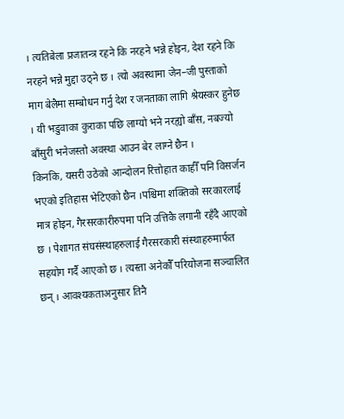। त्यतिबेला प्रजातन्त्र रहने कि नरहने भन्ने होइन, देश रहने कि नरहने भन्ने मुद्दा उठ्ने छ । त्यो अवस्थामा जेन–जी पुस्ताको माग बेलैमा सम्बोधन गर्नु देश र जनताका लागि श्रेयस्कर हुनेछ । यी भडुवाका कुराका पछि लाग्यो भने नरह्यो बाँस, नबज्यो बाँसुरी भनेजस्तो अवस्था आउन बेर लाग्ने छैन ।
किनकि, यसरी उठेको आन्दोलन रित्तोहात काहीँ पनि विसर्जन भएको इतिहास भेटिएको छैन ।पश्चिमा शक्तिको सरकारलाई मात्र होइन, गैरसरकारीरुपमा पनि उत्तिकै लगानी रहँदै आएको छ । पेशागत संघसंस्थाहरुलाई गैरसरकारी संस्थाहरुमार्फत सहयोग गर्दै आएको छ । त्यस्ता अनेकौँ परियोजना सञ्चालित छन् । आवश्यकताअनुसार तिनै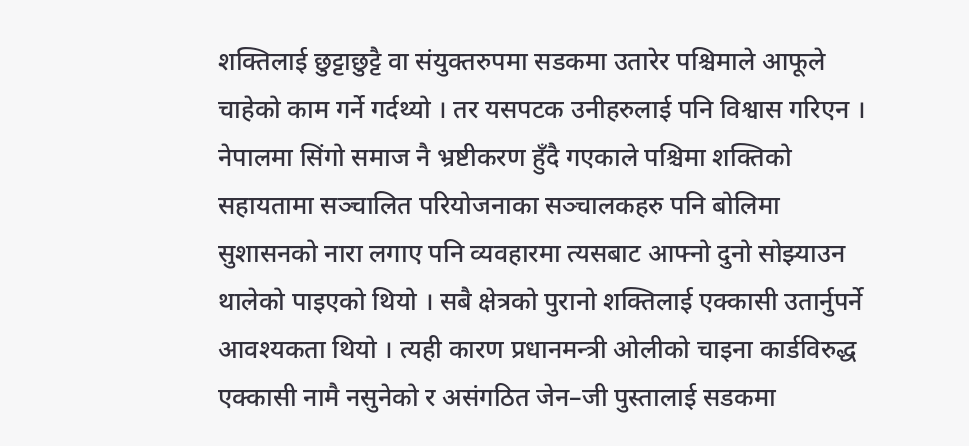शक्तिलाई छुट्टाछुट्टै वा संयुक्तरुपमा सडकमा उतारेर पश्चिमाले आफूले चाहेको काम गर्ने गर्दथ्यो । तर यसपटक उनीहरुलाई पनि विश्वास गरिएन ।
नेपालमा सिंगो समाज नै भ्रष्टीकरण हुँदै गएकाले पश्चिमा शक्तिको सहायतामा सञ्चालित परियोजनाका सञ्चालकहरु पनि बोलिमा सुशासनको नारा लगाए पनि व्यवहारमा त्यसबाट आफ्नो दुनो सोझ्याउन थालेको पाइएको थियो । सबै क्षेत्रको पुरानो शक्तिलाई एक्कासी उतार्नुपर्ने आवश्यकता थियो । त्यही कारण प्रधानमन्त्री ओलीको चाइना कार्डविरुद्ध एक्कासी नामै नसुनेको र असंगठित जेन–जी पुस्तालाई सडकमा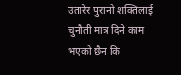उतारेर पुरानो शक्तिलाई चुनौती मात्र दिने काम भएको छैन कि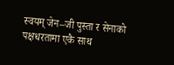स्वयम् जेन–जी पुस्ता र सेनाको पक्षधरतामा एकै साथ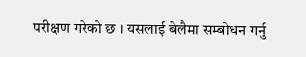परीक्षण गरेको छ । यसलाई बेलैमा सम्बोधन गर्नु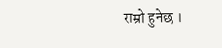राम्रो हुनेछ ।